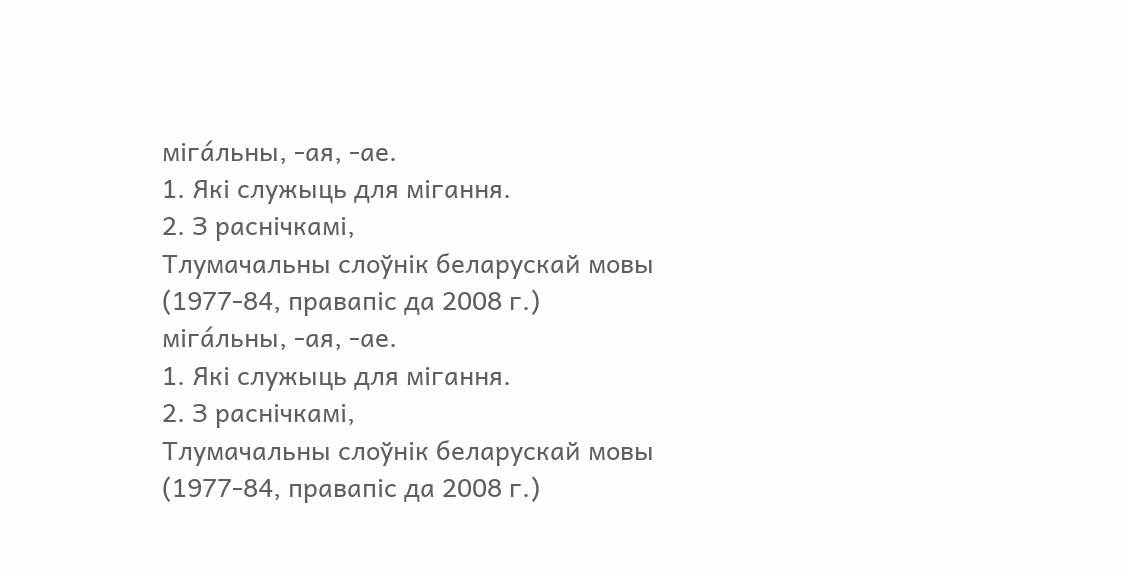міга́льны, ‑ая, ‑ае.
1. Які служыць для мігання.
2. З раснічкамі,
Тлумачальны слоўнік беларускай мовы (1977-84, правапіс да 2008 г.)
міга́льны, ‑ая, ‑ае.
1. Які служыць для мігання.
2. З раснічкамі,
Тлумачальны слоўнік беларускай мовы (1977-84, правапіс да 2008 г.)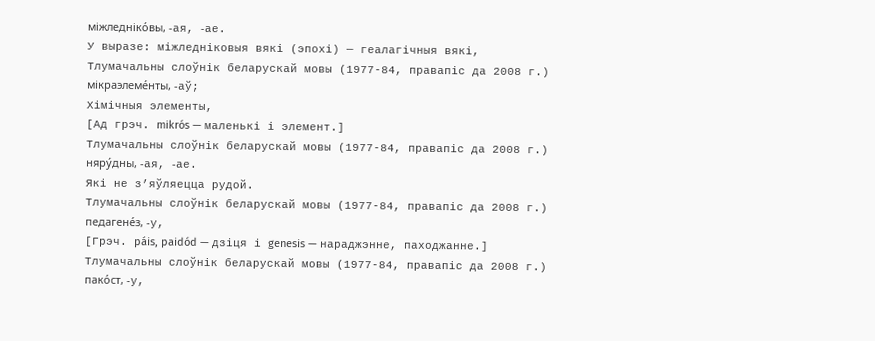міжледніко́вы, ‑ая, ‑ае.
У выразе: міжледніковыя вякі (эпохі) — геалагічныя вякі,
Тлумачальны слоўнік беларускай мовы (1977-84, правапіс да 2008 г.)
мікраэлеме́нты, ‑аў;
Хімічныя элементы,
[Ад грэч. mikrós — маленькі і элемент.]
Тлумачальны слоўнік беларускай мовы (1977-84, правапіс да 2008 г.)
няру́дны, ‑ая, ‑ае.
Які не з’яўляецца рудой.
Тлумачальны слоўнік беларускай мовы (1977-84, правапіс да 2008 г.)
педагене́з, ‑у,
[Грэч. páis, paidód — дзіця і genesis — нараджэнне, паходжанне.]
Тлумачальны слоўнік беларускай мовы (1977-84, правапіс да 2008 г.)
пако́ст, ‑у,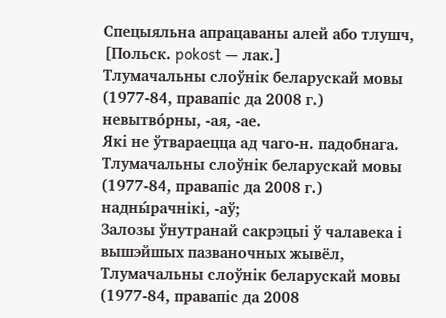Спецыяльна апрацаваны алей або тлушч,
[Польск. pokost — лак.]
Тлумачальны слоўнік беларускай мовы (1977-84, правапіс да 2008 г.)
невытво́рны, ‑ая, ‑ае.
Які не ўтвараецца ад чаго‑н. падобнага.
Тлумачальны слоўнік беларускай мовы (1977-84, правапіс да 2008 г.)
надны́рачнікі, ‑аў;
Залозы ўнутранай сакрэцыі ў чалавека і вышэйшых пазваночных жывёл,
Тлумачальны слоўнік беларускай мовы (1977-84, правапіс да 2008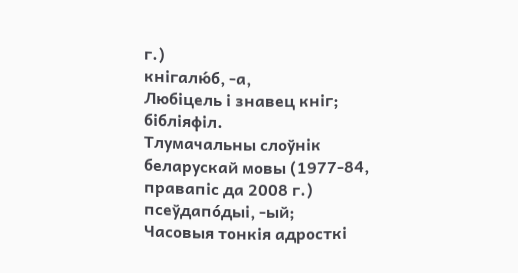г.)
кнігалю́б, ‑а,
Любіцель і знавец кніг; бібліяфіл.
Тлумачальны слоўнік беларускай мовы (1977-84, правапіс да 2008 г.)
псеўдапо́дыі, ‑ый;
Часовыя тонкія адросткі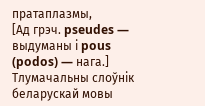пратаплазмы,
[Ад грэч. pseudes — выдуманы і pous (podos) — нага.]
Тлумачальны слоўнік беларускай мовы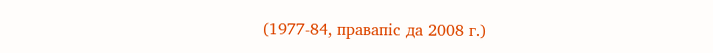(1977-84, правапіс да 2008 г.)